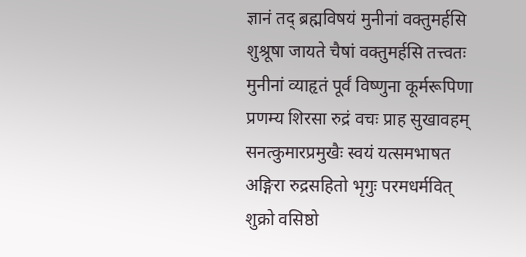ज्ञानं तद् ब्रह्मविषयं मुनीनां वक्तुमर्हसि
शुश्रूषा जायते चैषां वक्तुमर्हसि तत्त्वतः
मुनीनां व्याहृतं पूर्वं विष्णुना कूर्मरूपिणा
प्रणम्य शिरसा रुद्रं वचः प्राह सुखावहम्
सनत्कुमारप्रमुखैः स्वयं यत्समभाषत
अङ्गिरा रुद्रसहितो भृगुः परमधर्मवित्
शुक्रो वसिष्ठो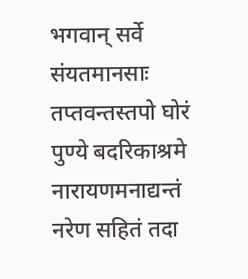भगवान् सर्वे संयतमानसाः
तप्तवन्तस्तपो घोरं पुण्ये बदरिकाश्रमे
नारायणमनाद्यन्तं नरेण सहितं तदा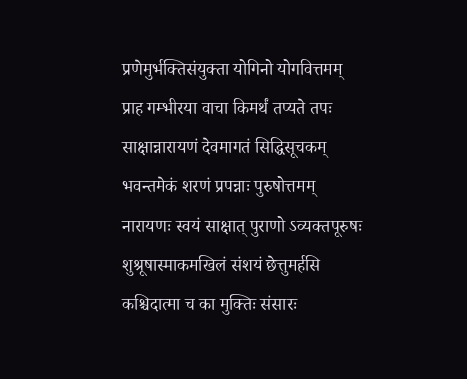प्रणेमुर्भक्तिसंयुक्ता योगिनो योगवित्तमम्
प्राह गम्भीरया वाचा किमर्थं तप्यते तपः
साक्षान्नारायणं देवमागतं सिद्धिसूचकम्
भवन्तमेकं शरणं प्रपन्नाः पुरुषोत्तमम्
नारायणः स्वयं साक्षात् पुराणो ऽव्यक्तपूरुषः
शुश्रूषास्माकमखिलं संशयं छेत्तुमर्हसि
कश्चिदात्मा च का मुक्तिः संसारः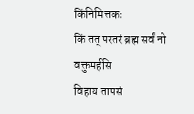किंनिमित्तकः
किं तत् परतरं ब्रह्म सर्वं नो वक्तुमर्हसि
विहाय तापसं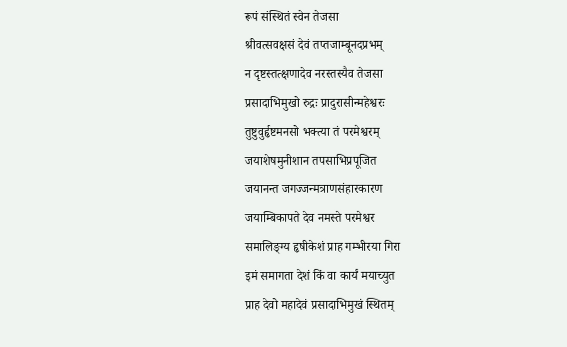रूपं संस्थितं स्वेन तेजसा
श्रीवत्सवक्षसं देवं तप्तजाम्बूनदप्रभम्
न दृष्टस्तत्क्षणादेव नरस्तस्यैव तेजसा
प्रसादाभिमुखो रुद्रः प्रादुरासीन्महेश्वरः
तुष्टुवुर्हृष्टमनसो भक्त्या तं परमेश्वरम्
जयाशेषमुनीशान तपसाभिप्रपूजित
जयानन्त जगज्जन्मत्राणसंहारकारण
जयाम्बिकापते देव नमस्ते परमेश्वर
समालिङ्ग्य हृषीकेशं प्राह गम्भीरया गिरा
इमं समागता देशं किं वा कार्यं मयाच्युत
प्राह देवो महादेवं प्रसादाभिमुखं स्थितम्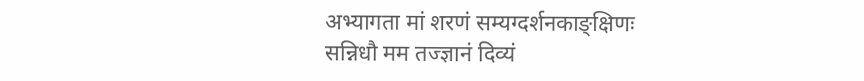अभ्यागता मां शरणं सम्यग्दर्शनकाङ्क्षिणः
सन्निधौ मम तज्ज्ञानं दिव्यं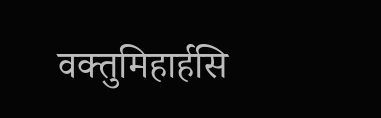वक्तुमिहार्हसि